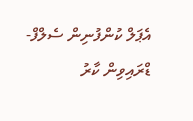އެޕަލް ކުންފުނިން ސެލްފް-ޑްރައިވިން ކާރު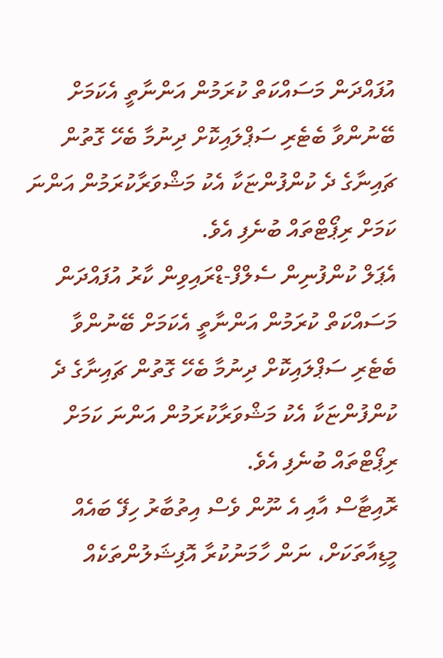އުފައްދަން މަސައްކަތް ކުރަމުން އަންނާތީ އެކަމަށް ބޭނުންވާ ބެޓެރި ސަޕްލައިކޮށް ދިނުމާ ބެހޭ ގޮތުން ޗައިނާގެ ދެ ކުންފުންޏަކާ އެކު މަޝްވަރާކުރަމުން އަންނަ ކަމަށް ރިޕޯޓްތައް ބުނެފި އެވެ.
އެޕަލް ކުންފުނިން ސެލްފް-ޑްރައިވިން ކާރު އުފައްދަން މަސައްކަތް ކުރަމުން އަންނާތީ އެކަމަށް ބޭނުންވާ ބެޓެރި ސަޕްލައިކޮށް ދިނުމާ ބެހޭ ގޮތުން ޗައިނާގެ ދެ ކުންފުންޏަކާ އެކު މަޝްވަރާކުރަމުން އަންނަ ކަމަށް ރިޕޯޓްތައް ބުނެފި އެވެ.
ރޮއިޓާސް އާއި އެ ނޫން ވެސް އިތުބާރު ހިފޭ ބައެއް މީޑިއާތަކަށް، ނަން ހާމަނުކުރާ އޮފިޝަލުންތަކެއް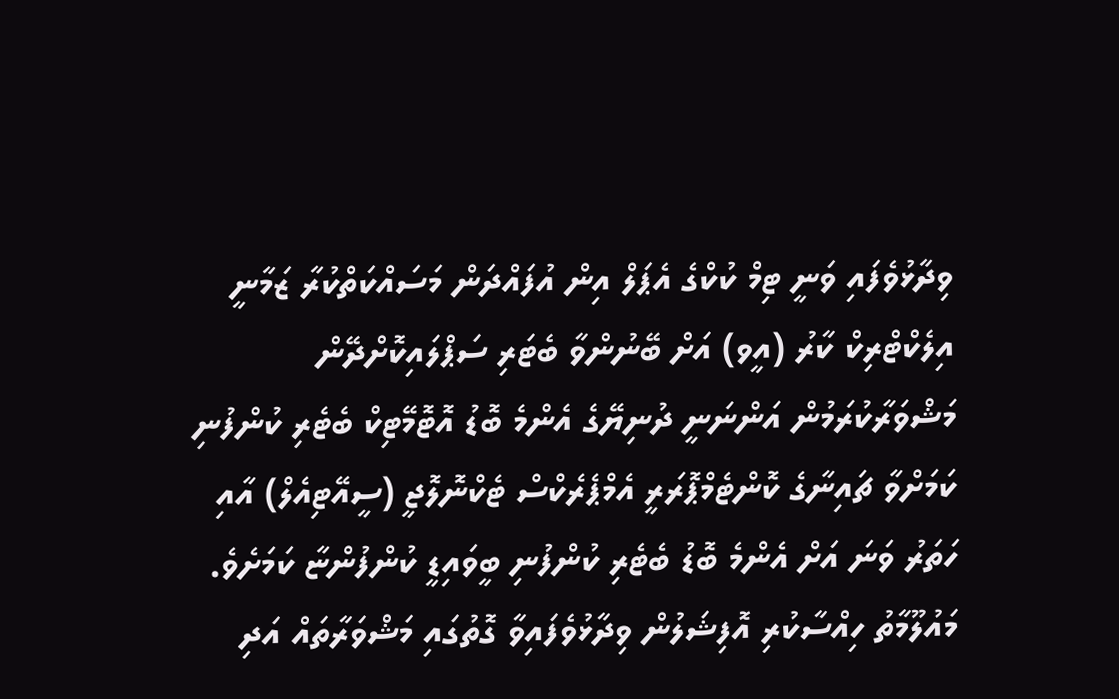ވިދާޅުވެފައި ވަނީ ޓިމް ކުކްގެ އެޕަލް އިން އުފައްދަން މަސައްކަތްކުރާ ޒަމާނީ އިލެކްޓްރިކް ކާރު (އީވ) އަށް ބޭނުންވާ ބެޓަރި ސަޕްލައިކޮށްދޭން މަޝްވަރާކުރަމުން އަންނަނީ ދުނިޔޭގެ އެންމެ ބޮޑު އޮޓޮމޭޓިކް ބެޓެރި ކުންފުނި ކަމަށްވާ ޗައިނާގެ ކޮންޓެމްޕޮރަރީ އެމްޕެރެކްސް ޓެކްނޮލޮޖީ (ސީއޭޓިއެލް) އާއި ހަތަރު ވަނަ އަށް އެންމެ ބޮޑު ބެޓެރި ކުންފުނި ބީވައިޑީ ކުންފުންޏާ ކަމަށެވެ.
މައުލޫމާތު ހިއްސާކުރި އޮފިޝަލުން ވިދާޅުވެފައިވާ ގޮތުގައި މަޝްވަރާތައް އަދި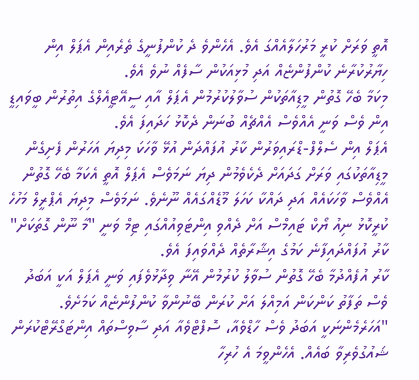އޮތީ ވަރަށް ކުރީ މަރުހަލާއެއްގަ އެވެ. އެހެންވެ ދެ ކުންފުނީގެ ތެރެއިން އެޕަލް އިން ހިޔާރުކުރާނެ ކުންފުންޏެއް އަދި މުޅިއަކުން ސާފެއް ނުވެ އެވެ.
މިކަމާ ބެހޭ ގޮތުން މީޑިއާތަކުން ސުވާލުކުރުމުން އެޕަލް އާއި ސީއޭޓީއެލްގެ އިތުރުން ބީވައިޑީ އިން ވެސް ވަނީ އެއްވެސް އެއްޗެއް ބުނަން ދެކޮޅު ހަދައިފަ އެވެ.
އެޕަލް އިން ސެލްފް-ޑްރައިވަރުން ކާރު އުފައްދަން އުޅޭ ވާހަކަ މިދިޔަ އަހަރުން ފެށިގެން މީޑިއާތަކުގައި ވަރަށް ގަދައަށް ދެކެވެމުން ދިޔަ ނަމަވެސް އެޕަލް އޮތީ އެކަމާ ބެހޭ ގޮތުން އެއްވެސް ވާހަކައެއް އަދި ދައްކާ ކަހަލަ މޫޑެއްގައެއް ނޫނެވެ. ނަމަވެސް މިދިޔަ އެޕްރީލް މަހުހެ ކުރީކޮޅު ނިއު ޔޯކް ޓައިމްސް އަށް ދެއްވި އިންޓަވިއުއްގައި ޓިމް ވަނީ "މާ ނޫން ގޮތަކަށް" ކާރު އުފައްދައިފާނެ ކަމުގެ އިޝާރާތެއް ދެއްވައިފަ އެވެ.
ކާރު އުފެއްދުމާ ބެހޭ ގޮތުން ސުވާލު ކުރުމުން އޭނާ ވިދާޅުވެފައި ވަނީ އެޕަލް އަކީ އަބަދު ވެސް ތަފާތު ކަންކަން އަމިއްލަ އަށް ކުރަން ބޭނުންވާ ކުންފުންޏެއް ކަމަށެވެ.
"އަހަރެމެންނަކީ އަބަދު ވެސް ހާޑްވެއާ، ސޮފްޓްވެއާ އަދި ސާވިސްތައް އިންޓަގްރޭޓްކުރަން ޝައުގުވެރިވާ ބައެއް. އެހެންވީމަ އެ ހުރިހާ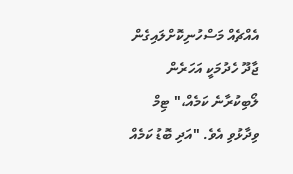އެއްޗެއް މަސްހުނިކޮށްލައިގެން ޖާދޫ ހެދުމަކީ އަހަރެން ލޯބިކުރާނެ ކަމެއް،" ޓިމް ވިދާޅުވި އެވެ. "އަދި ބޮޑު ކަމެއް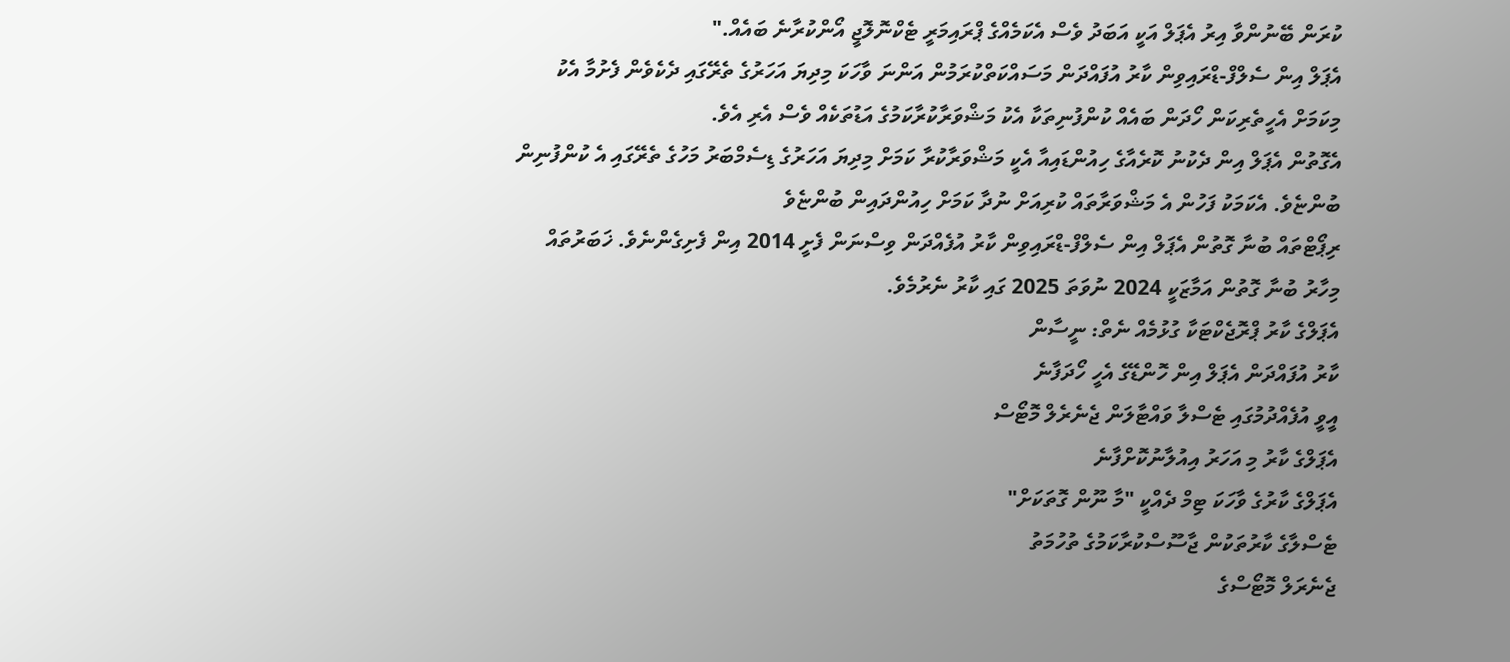ކުރަން ބޭނުންވާ އިރު އެޕަލް އަކީ އަބަދު ވެސް އެކަމެއްގެ ޕްރައިމަރީ ޓެކްނޮލޮޖީ އޯންކުރާނެ ބައެއް."
އެޕަލް އިން ސެލްފް-ޑްރައިވިން ކާރު އުފައްދަން މަސައްކަތްކުރަމުން އަންނަ ވާހަކަ މިދިޔަ އަހަރުގެ ތެރޭގައި ދެކެވެން ފެށުމާ އެކު މިކަމަށް އެހީތެރިކަން ހޯދަން ބައެއް ކުންފުނިތަކާ އެކު މަޝްވަރާކުރާކަމުގެ އަޑުތަކެއް ވެސް އެރި އެވެ.
އެގޮތުން އެޕަލް އިން ދެކުނު ކޮރެއާގެ ހިއުންޑައިއާ އެކީ މަޝްވަރާކުރާ ކަމަށް މިދިޔަ އަހަރުގެ ޑިސެމްބަރު މަހުގެ ތެރޭގައި އެ ކުންފުނިން ބުންޏެވެ. އެކަމަކު ފަހުން އެ މަޝްވަރާތައް ކުރިއަށް ނުދާ ކަމަށް ހިއުންދައިން ބުންޏެވެ
ރިޕޯޓްތައް ބުނާ ގޮތުން އެޕަލް އިން ސެލްފް-ޑްރައިވިން ކާރު އުފެއްދަން ވިސްނަން ފެށީ 2014 އިން ފެށިގެންނެވެ. ޚަބަރުތައް މިހާރު ބުނާ ގޮތުން އަމާޒަކީ 2024 ނުވަތަ 2025 ގައި ކާރު ނެރުމެވެ.
އެޕަލްގެ ކާރު ޕްރޮޖެކްޓަކާ ގުޅުމެއް ނެތް: ނީސާން
ކާރު އުފައްދަން އެޕަލް އިން ހޮންޑޭގެ އެހީ ހޯދަފާނެ
އީވީ އުފެއްދުމުގައި ޓެސްލާ ވައްޓާލަން ޖެނެރެލް މޮޓޯސް
އެޕަލްގެ ކާރު މި އަހަރު އިއުލާނުކޮށްފާނެ
އެޕަލްގެ ކާރުގެ ވާހަކަ ޓިމް ދެއްކީ "މާ ނޫން ގޮތަކަށް"
ޓެސްލާގެ ކާރުތަކުން ޖާސޫސްކުރާކަމުގެ ތުހުމަތު
ޖެނެރަލް މޮޓޯސްގެ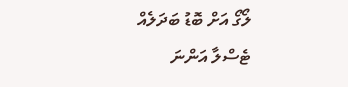ލޯގޯ އަށް ބޮޑު ބަދަލެއް
ޓެސްލާ އަންނަ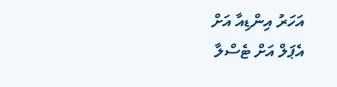އަހަރު އިންޑިއާ އަށް
އެޕަލް އަށް ޓެސްލާ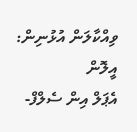ވިއްކާލަން އުޅުނިން: އީލޮން
އެޕަލް އިން ސެލްފް-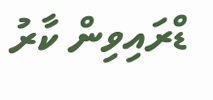ޑްރައިވިން ކާރު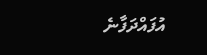އުފައްދަފާނެ